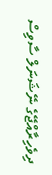ދިވެހިރާއްޖޭގެ ނޭޝަނަލް ސާވިސް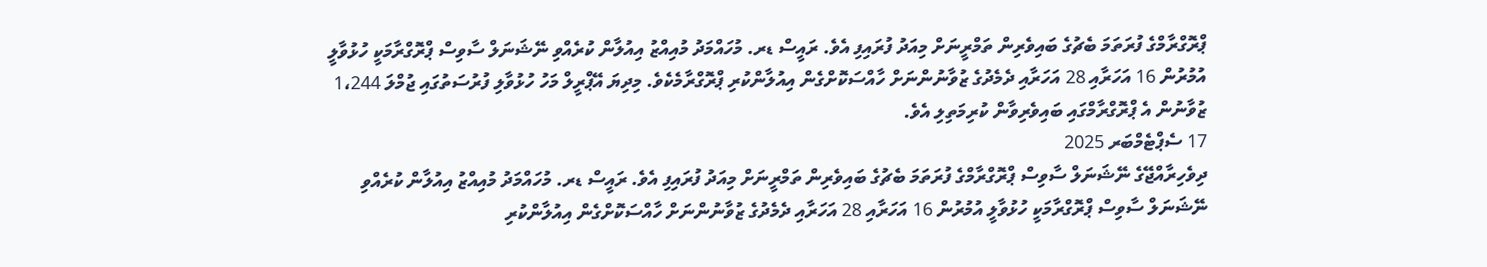ޕްރޮގްރާމްގެ ފުރަތަމަ ބެޗުގެ ބައިވެރިން ތަމްރީނަށް މިއަދު ފުރައިފި އެވެ. ރައީސް ޑރ. މުހައްމަދު މުއިއްޒު އިއުލާން ކުރެއްވި ނޭޝަނަލް ސާވިސް ޕްރޮގްރާމަކީ ހުޅުވާލީ އުމުރުން 16 އަހަރާއި 28 އަހަރާއި ދެމެދުގެ ޒުވާނުންނަށް ހާއްސަކޮށްގެން އިއުލާންކުރި ޕްރޮގްރާމެކެވެ. މިދިޔަ އޭޕްރީލް މަހު ހުޅުވާލި ފުރުސަތުގައި ޖުމްލަ 1،244 ޒުވާނުން އެ ޕްރޮގްރާމްގައި ބައިވެރިވާން ކުރިމަތިލި އެވެ.
17 ސެޕްޓެމްބަރ 2025
ދިވެހިރާއްޖޭގެ ނޭޝަނަލް ސާވިސް ޕްރޮގްރާމްގެ ފުރަތަމަ ބެޗުގެ ބައިވެރިން ތަމްރީނަށް މިއަދު ފުރައިފި އެވެ. ރައީސް ޑރ. މުހައްމަދު މުއިއްޒު އިއުލާން ކުރެއްވި ނޭޝަނަލް ސާވިސް ޕްރޮގްރާމަކީ ހުޅުވާލީ އުމުރުން 16 އަހަރާއި 28 އަހަރާއި ދެމެދުގެ ޒުވާނުންނަށް ހާއްސަކޮށްގެން އިއުލާންކުރި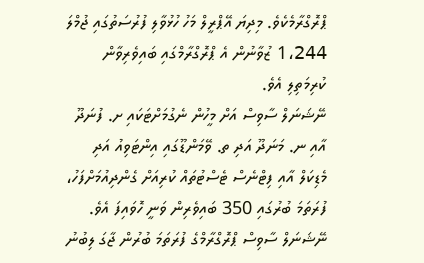ޕްރޮގްރާމެކެވެ. މިދިޔަ އޭޕްރީލް މަހު ހުޅުވާލި ފުރުސަތުގައި ޖުމްލަ 1،244 ޒުވާނުން އެ ޕްރޮގްރާމްގައި ބައިވެރިވާން ކުރިމަތިލި އެވެ.
ނޭޝަނަލް ސާވިސް އަށް މީހުން ނެގުމަށްޓަކައި ށ. ފުނަދޫ އާއި ނ. މަނަދޫ އަދި ތ. ވޭމަންޑޫގައި އިންޓަވިއު އަދި މެޑިކަލް އާއި ފިޓްނެސް ޓެސްޓުތައް ކުރިއަށް ގެންދިއުމަށްފަހު، ފުރަތަމަ ބުރުގައި 350 ބައިވެރިން ވަނީ ހޮވައިފަ އެވެ.
ނޭޝަނަލް ސާވިސް ޕްރޮގްރާމްގެ ފުރަތަމަ ބުރުން ޖާގަ ލިބުނު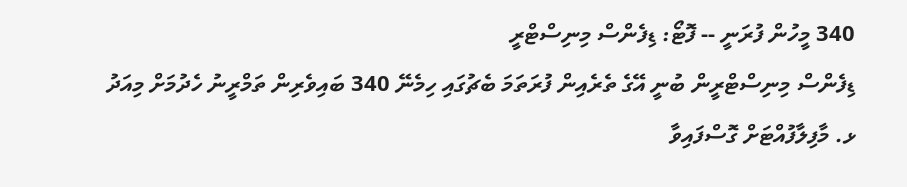340 މީހުން ފުރަނީ -- ފޮޓޯ: ޑިފެންސް މިނިސްޓްރީ
ޑިފެންސް މިނިސްޓްރީން ބުނީ އޭގެ ތެރެއިން ފުރަތަމަ ބެޗުގައި ހިމެނޭ 340 ބައިވެރިން ތަމްރީނު ހެދުމަށް މިއަދު ޅ. މާފިލާފުއްޓަށް ގޮސްފައިވާ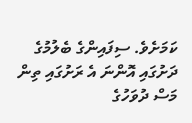ކަމަށެވެ. ސިފައިންގެ ބެލުމުގެ ދަށުގައި އޮންނަ އެ ރަށުގައި ތިން މަސް ދުވަހުގެ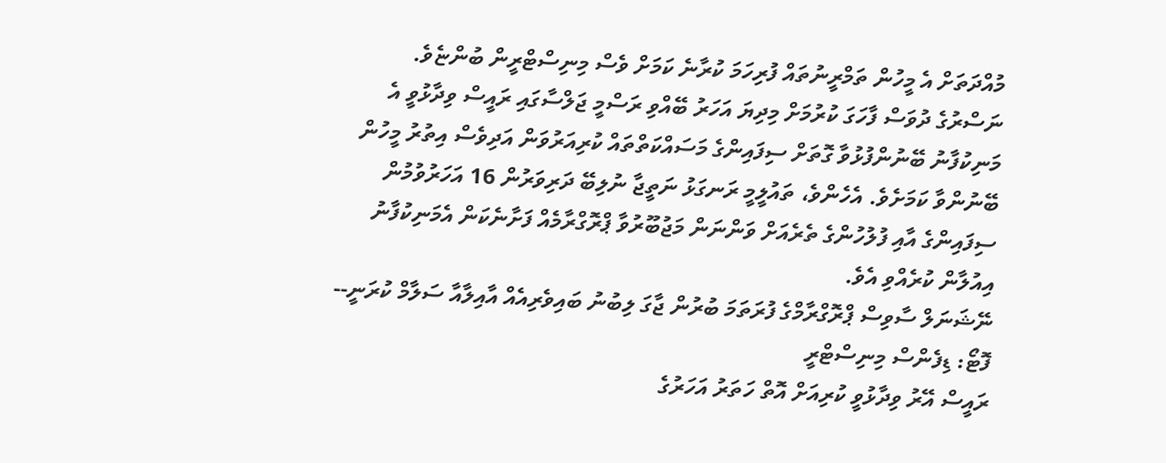މުއްދަތަށް އެ މީހުން ތަމްރީނުތައް ފުރިހަމަ ކުރާނެ ކަމަށް ވެސް މިނިސްޓްރީން ބުންޏެވެ.
ނަސްރުގެ ދުވަސް ފާހަގަ ކުރުމަށް މިދިޔަ އަހަރު ބޭއްވި ރަސްމީ ޖަލްސާގައި ރައީސް ވިދާޅުވީ އެ މަނިކުފާނު ބޭނުންފުޅުވާ ގޮތަށް ސިފައިންގެ މަސައްކަތްތައް ކުރިއަރުވަން އަދިވެސް އިތުރު މީހުން ބޭނުންވާ ކަމަށެވެ. އެހެންވެ، ތައުލީމީ ރަނގަޅު ނަތީޖާ ނުލިބޭ ދަރިވަރުން 16 އަހަރުވުމުން ސިފައިންގެ އާއި ފުލުހުންގެ ތެރެއަށް ވަންނަން މަޖުބޫރުވާ ޕްރޮގްރާމެއް ފަށާނެކަން އެމަނިކުފާނު އިއުލާން ކުރެއްވި އެވެ.
ނޭޝަނަލް ސާވިސް ޕްރޮގްރާމްގެ ފުރަތަމަ ބުރުން ޖާގަ ލިބުނު ބައިވެރިއެއް އާއިލާއާ ސަލާމް ކުރަނީ-- ފޮޓޯ: ޑިފެންސް މިނިސްޓްރީ
ރައީސް އޭރު ވިދާޅުވީ ކުރިއަށް އޮތް ހަތަރު އަހަރުގެ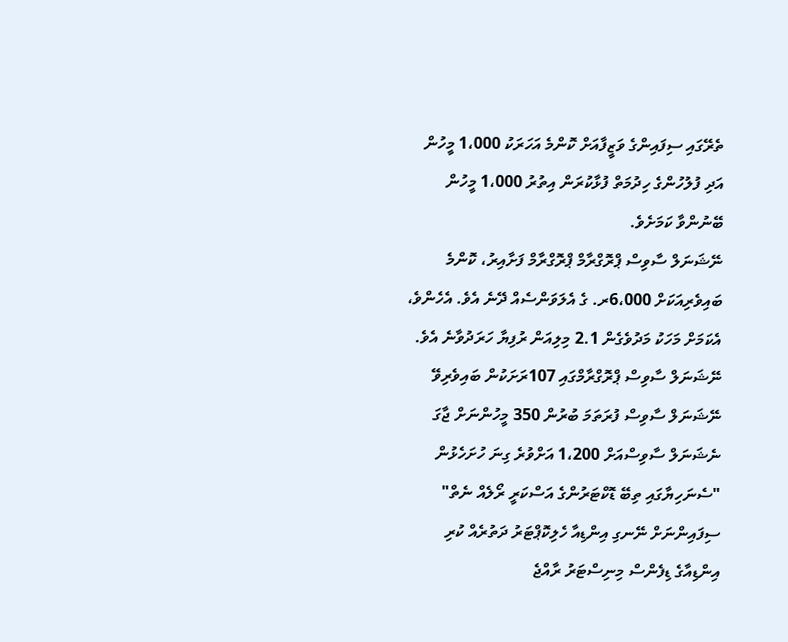ތެރޭގައި ސިފައިންގެ ވަޒީފާއަށް ކޮންމެ އަހަރަކު 1،000 މީހުން އަދި ފުލުހުންގެ ހިދުމަތް ފުޅާކުރަން އިތުރު 1،000 މީހުން ބޭނުންވާ ކަމަށެވެ.
ނޭޝަނަލް ސާވިސް ޕްރޮގްރާމް ޕްރޮގްރާމް ފަށާއިރު، ކޮންމެ ބައިވެރިއަކަށް 6،000ރ. ގެ އެލަވަންސެއް ދޭނެ އެވެ. އެހެންވެ، އެކަމަށް މަހަކު މަދުވެގެން 2.1 މިލިއަން ރުފިޔާ ހަރަދުވާނެ އެވެ.
ނޭޝަނަލް ސާވިސް ޕްރޮގްރާމްގައި 107ރަށަކުން ބައިވެރިވޭ
ނޭޝަނަލް ސާވިސް ފުރަތަމަ ބުރުން 350 މީހުންނަށް ޖާގަ
ނެޝަނަލް ސާވިސްއަށް 1،200 އަށްވުރެ ގިނަ ހުށަހެޅުން
"ސެނަހިޔާގައި ތިބޭ ޑޮކްޓަރުންގެ އަސްކަރީ ރޯލެއް ނެތް"
ސިފައިންނަށް ނޭނގި އިންޑިއާ ހެލިކޮޕްޓަރު ދަތުރެއް ކުރި
އިންޑިއާގެ ޑިފެންސް މިނިސްޓަރު ރާއްޖެ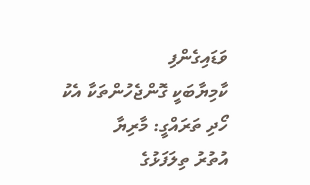ވަޑައިގެންފި
ކާމިޔާބަކީ ގޮންޖެހުންތަކާ އެކު ހޯދި ތަރައްގީ: މާރިޔާ
އުތުރު ތިލަފަޅުގެ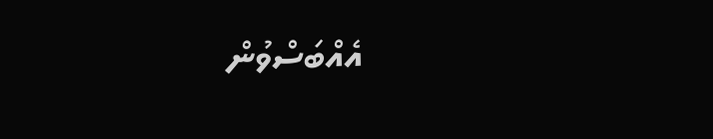އެއްބަސްވުން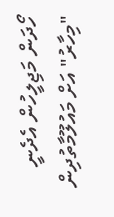ހޯދަން މަޖިލީހުން އެދެނީ
"މިހާރު" އަށް މައުލޫމާތުދިން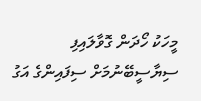މީހަކު ހޯދަން ގޮވާލައިފި
ސިޔާސީބޭނުމަށް ސިފައިންގެ އަގު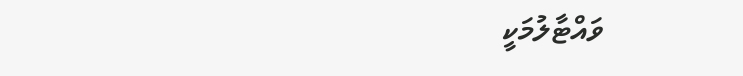ވައްޓާލުމަކީ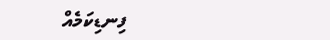ފިނޑިކަމެއް